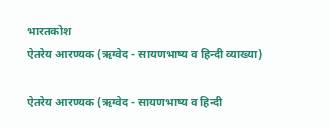भारतकोश
ऐतरेय आरण्यक (ऋग्वेद - सायणभाष्य व हिन्दी व्याख्या)

ऐतरेय आरण्यक (ऋग्वेद - सायणभाष्य व हिन्दी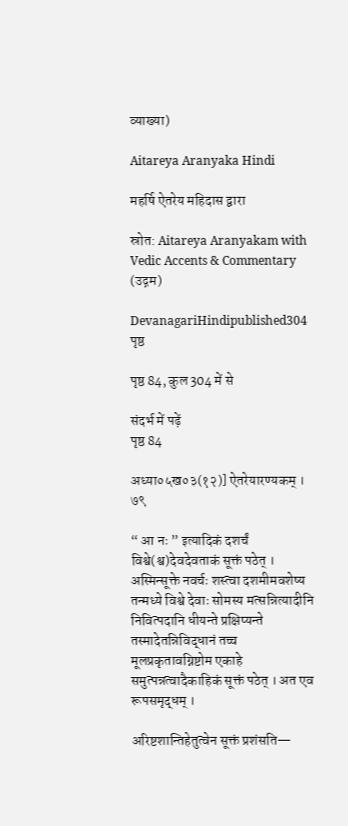व्याख्या)

Aitareya Aranyaka Hindi

महर्षि ऐतरेय महिदास द्वारा

स्रोत: Aitareya Aranyakam with Vedic Accents & Commentary (उद्गम)

DevanagariHindipublished304 पृष्ठ

पृष्ठ 84, कुल 304 में से

संदर्भ में पढ़ें
पृष्ठ 84

अध्या०५ख०३(१२)] ऐतरेयारण्यकम् । ७९

“ आ नः ” इत्यादिकं दशर्चं विश्वे(श्व)देवदेवताकं सूक्तं पठेत् । अस्मिन्सूक्ते नवर्चः शस्त्वा दशमीमवशेष्य तन्मध्ये विश्वे देवाः सोमस्य मत्सन्नित्यादीनि निवित्पदानि धीयन्ते प्रक्षिप्यन्ते तस्मादेतन्निविद्धानं तच्च मूलप्रकृतावग्निष्टोम एकाहे समुत्पन्नत्वादैकाहिकं सूक्तं पठेत् । अत एव रूपसमृद्धम् ।

अरिष्टशान्तिहेतुत्वेन सूक्तं प्रशंसति—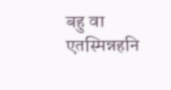बहु वा एतस्मिन्नहनि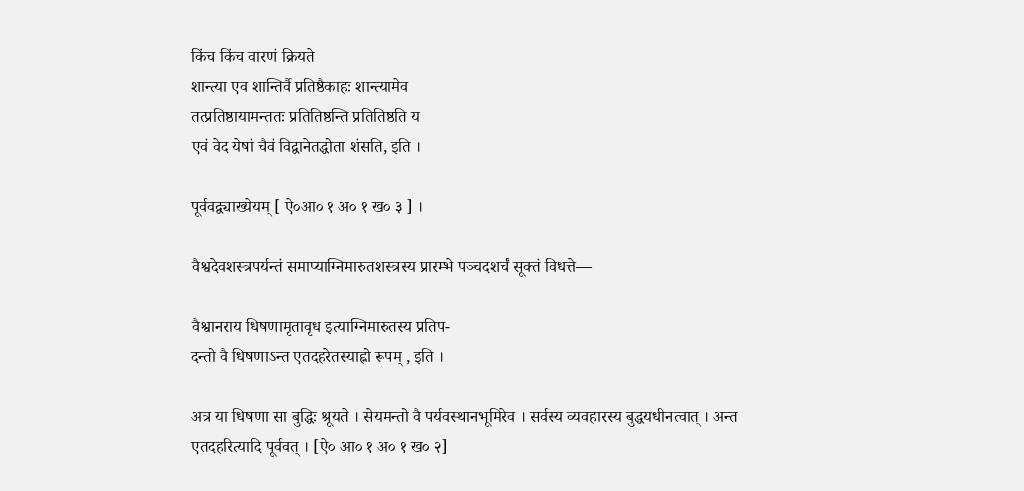किंच किंच वारणं क्रियते
शान्त्या एव शान्तिर्वै प्रतिष्ठैकाहः शान्त्यामेव
तत्प्रतिष्ठायामन्ततः प्रतितिष्ठन्ति प्रतितिष्ठति य
एवं वेद येषां चैवं विद्वानेतद्धोता शंसति, इति ।

पूर्ववद्व्याख्येयम् [ ऐ०आ० १ अ० १ ख० ३ ] ।

वैश्वदेवशस्त्रपर्यन्तं समाप्याग्निमारुतशस्त्रस्य प्रारम्भे पञ्चदशर्चं सूक्तं विधत्ते—

वैश्वानराय धिषणामृतावृध इत्याग्निमारुतस्य प्रतिप-
दन्तो वै धिषणाऽन्त एतदहरेतस्याह्नो रूपम् , इति ।

अत्र या धिषणा सा बुद्धिः श्रूयते । सेयमन्तो वै पर्यवस्थानभूमिरेव । सर्वस्य व्यवहारस्य बुद्धयधीनत्वात् । अन्त एतदहरित्यादि पूर्ववत् । [ऐ० आ० १ अ० १ ख० २]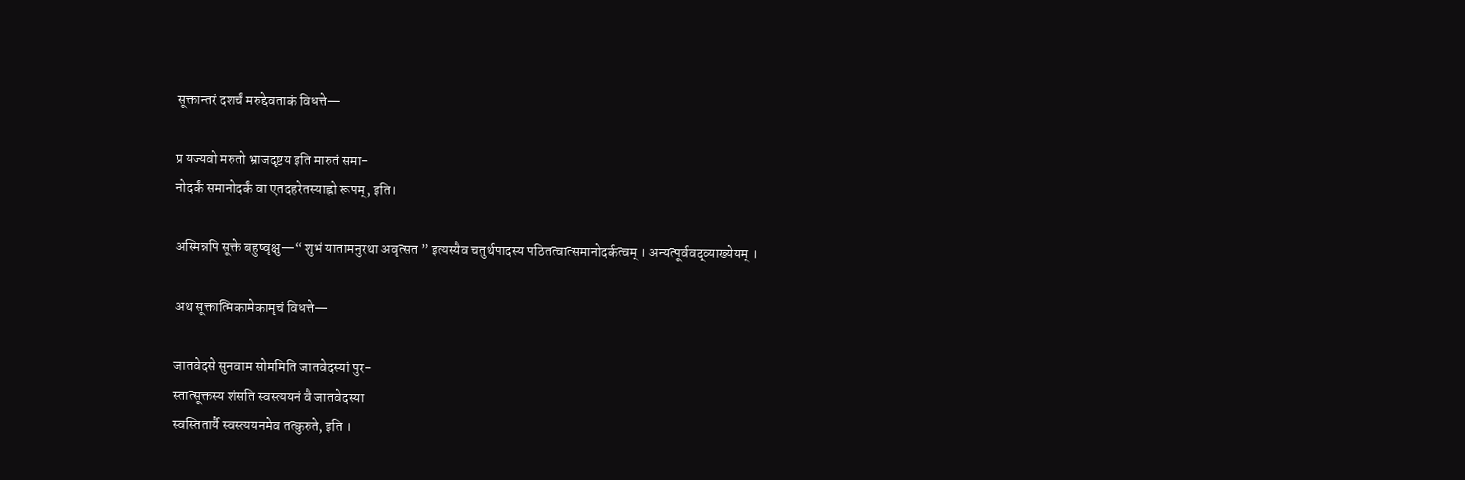सूक्तान्तरं दशर्चं मरुद्देवताकं विधत्ते—

प्र यज्यवो मरुतो भ्राजदृष्टय इति मारुतं समा-
नोदर्कं समानोदर्कं वा एतदहरेतस्याह्नो रूपम्, इति।

अस्मिन्नपि सूक्ते बहुष्वृक्षु—“ शुभं यातामनुरथा अवृत्सत ” इत्यस्यैव चतुर्थपादस्य पठितत्वात्समानोदर्कत्वम् । अन्यत्पूर्ववद्व्याख्येयम् ।

अथ सूक्तात्मिकामेकामृचं विधत्ते—

जातवेदसे सुनवाम सोममिति जातवेदस्यां पुर-
स्तात्सूक्तस्य शंसति स्वस्त्ययनं वै जातवेदस्या
स्वस्तितार्यै स्वस्त्ययनमेव तत्कुरुते, इति ।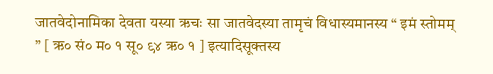जातवेदोनामिका देवता यस्या ऋचः सा जातवेदस्या तामृचं विधास्यमानस्य “ इमं स्तोमम् ” [ ऋ० सं० म० १ सू० ९४ ऋ० १ ] इत्यादिसूक्तस्य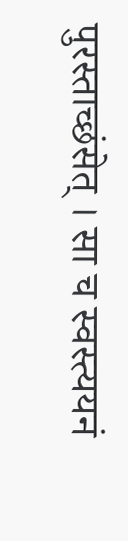पुरस्ताच्छंसेत् । सा च स्वस्त्ययनं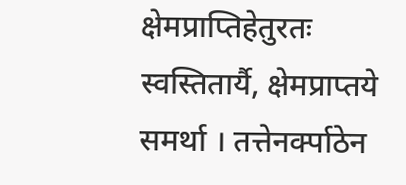क्षेमप्राप्तिहेतुरतः स्वस्तितार्यै, क्षेमप्राप्तये समर्था । तत्तेनर्क्पाठेन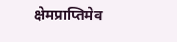क्षेमप्राप्तिमेव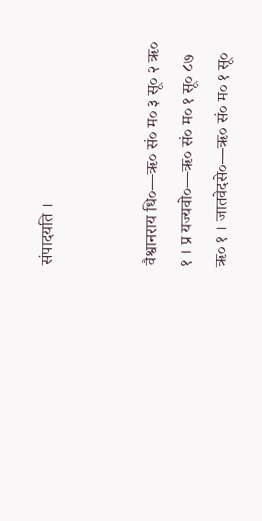संपादयति ।


वैश्वानराय धि०—ऋ० सं० म० ३ सू० २ ऋ० १ । प्र यज्यवो०—ऋ० सं० म० १ सू० ८७ ऋ० १ । जातवेदसे०—ऋ० सं० म० १ सू०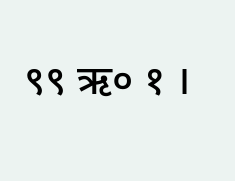९९ ऋ० १ ।